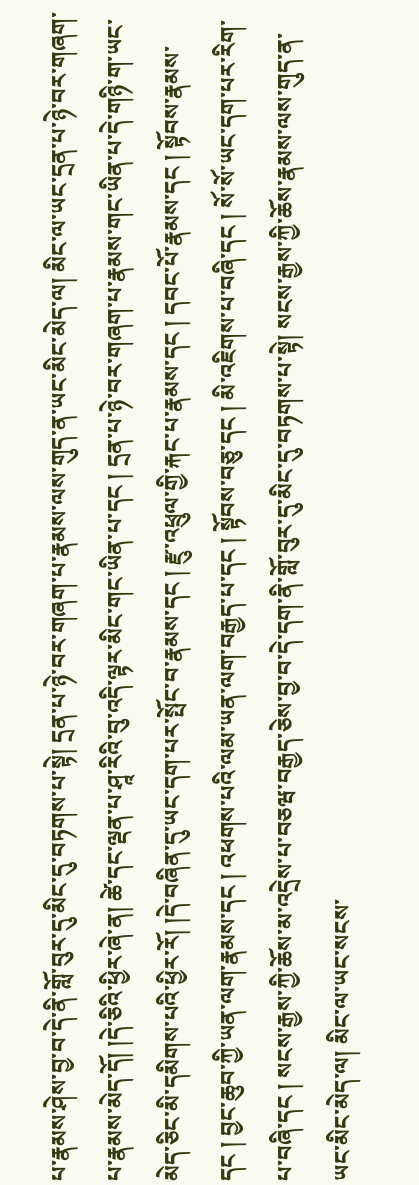པ་རྣམས་ཤེས་བྱ་བ་དེ་ནི་གློ་བུར་དུ་མིང་དུ་བཏགས་པ་སྟེ། དྲན་པ་ཉེ་བར་གཞག་པ་རྣམས་ལས་གུད་ན་ཡང་མིང་མེད་ལ། མིང་ལ་ཡང་དྲན་པ་ཉེ་བར་གཞག་པ་རྣམས་མེད་དོ། །དེ་ཅིའི་ཕྱིར་ཞེ་ན། ཚེ་དང་ལྡན་པ་ཤཱ་རིའི་བུ་འདི་ལྟར་མིང་གང་ཡིན་པ་དང ། དྲན་པ་ཉེ་བར་གཞག་པ་རྣམས་གང་ཡིན་པ་དེ་གཉི་ག་ཡང་མེད་ཅིང་མི་དམིགས་པའི་ཕྱིར་རོ། །དེ་བཞིན་དུ་ཡང་དག་པར་སྤོང་བ་རྣམས་དང ། རྫུ་འཕྲུལ་གྱི་རྐང་པ་རྣམས་དང ། དབང་པོ་རྣམས་དང ། སྟོབས་རྣམས་དང ། བྱང་ཆུབ་ཀྱི་ཡན་ལག་རྣམས་དང ། འཕགས་པའི་ལམ་ཡན་ལག་བརྒྱད་པ་དང ། སྟོབས་བཅུ་དང ། མི་འཇིགས་པ་བཞི་དང ། སོ་སོ་ཡང་དག་པར་རིག་པ་བཞི་དང ། སངས་རྒྱས་ཀྱི་ཆོས་མ་འདྲེས་པ་བཅཝ་བརྒྱད་ཅེས་བྱ་བ་དེ་དག་ནི་གློ་བུར་དུ་མིང་དུ་བཏགས་པ་སྟེ། སངས་རྒྱས་ཀྱི་ཆོས་རྣམས་ལས་གུད་ན་ཡང་མིང་མེད་ལ། མིང་ལ་ཡང་སངས་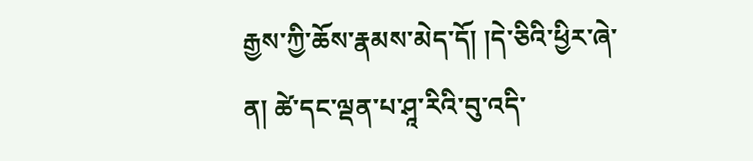རྒྱས་ཀྱི་ཆོས་རྣམས་མེད་དོ། །དེ་ཅིའི་ཕྱིར་ཞེ་ན། ཚེ་དང་ལྡན་པ་ཤཱ་རིའི་བུ་འདི་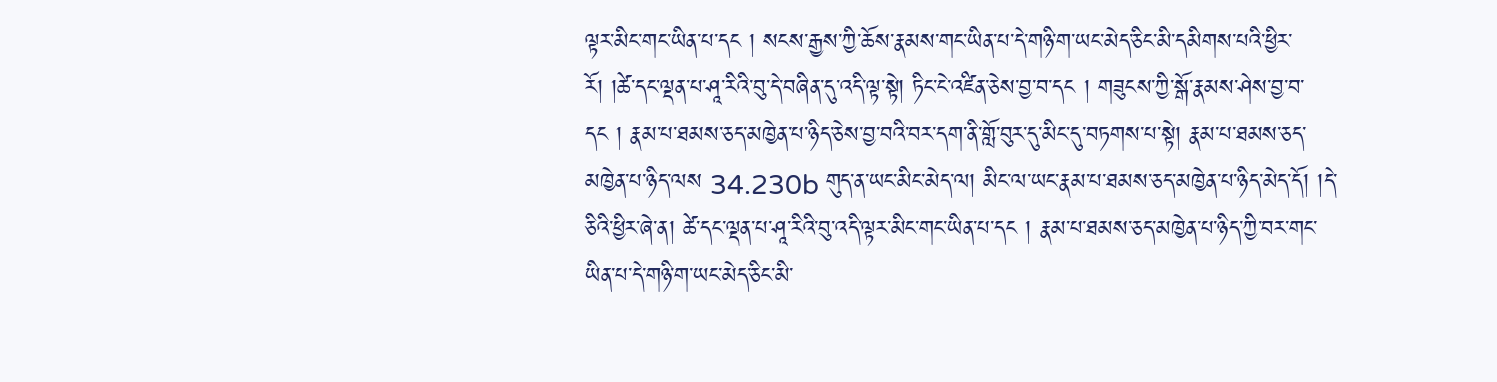ལྟར་མིང་གང་ཡིན་པ་དང ། སངས་རྒྱས་ཀྱི་ཆོས་རྣམས་གང་ཡིན་པ་དེ་གཉི་ག་ཡང་མེད་ཅིང་མི་དམིགས་པའི་ཕྱིར་རོ། །ཚེ་དང་ལྡན་པ་ཤཱ་རིའི་བུ་དེ་བཞིན་དུ་འདི་ལྟ་སྟེ། ཏིང་ངེ་འཛིན་ཅེས་བྱ་བ་དང ། གཟུངས་ཀྱི་སྒོ་རྣམས་ཤེས་བྱ་བ་དང ། རྣམ་པ་ཐམས་ཅད་མཁྱེན་པ་ཉིད་ཅེས་བྱ་བའི་བར་དག་ནི་གློ་བུར་དུ་མིང་དུ་བཏགས་པ་སྟེ། རྣམ་པ་ཐམས་ཅད་མཁྱེན་པ་ཉིད་ལས 34.230b གུད་ན་ཡང་མིང་མེད་ལ། མིང་ལ་ཡང་རྣམ་པ་ཐམས་ཅད་མཁྱེན་པ་ཉིད་མེད་དོ། །དེ་ཅིའི་ཕྱིར་ཞེ་ན། ཚེ་དང་ལྡན་པ་ཤཱ་རིའི་བུ་འདི་ལྟར་མིང་གང་ཡིན་པ་དང ། རྣམ་པ་ཐམས་ཅད་མཁྱེན་པ་ཉིད་ཀྱི་བར་གང་ཡིན་པ་དེ་གཉི་ག་ཡང་མེད་ཅིང་མི་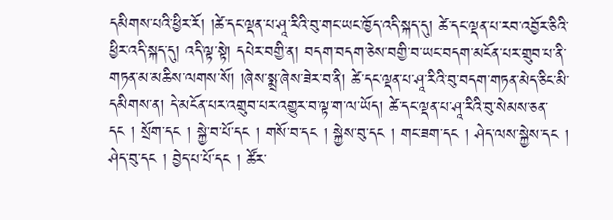དམིགས་པའི་ཕྱིར་རོ། །ཚེ་དང་ལྡན་པ་ཤཱ་རིའི་བུ་གང་ཡང་ཁྱོད་འདི་སྐད་དུ། ཚེ་དང་ལྡན་པ་རབ་འབྱོར་ཅིའི་ཕྱིར་འདི་སྐད་དུ། འདི་ལྟ་སྟེ། དཔེར་བགྱི་ན། བདག་བདག་ཅེས་བགྱི་བ་ཡང་བདག་མངོན་པར་གྲུབ་པ་ནི་གཏན་མ་མཆིས་ལགས་སོ། །ཞེས་སྨྲ་ཞེས་ཟེར་བ་ནི། ཚེ་དང་ལྡན་པ་ཤཱ་རིའི་བུ་བདག་གཏན་མེད་ཅིང་མི་དམིགས་ན། དེ་མངོན་པར་འགྲུབ་པར་འགྱུར་བ་ལྟ་ག་ལ་ཡོད། ཚེ་དང་ལྡན་པ་ཤཱ་རིའི་བུ་སེམས་ཅན་དང ། སྲོག་དང ། སྐྱེ་བ་པོ་དང ། གསོ་བ་དང ། སྐྱེས་བུ་དང ། གང་ཟག་དང ། ཤེད་ལས་སྐྱེས་དང ། ཤེད་བུ་དང ། བྱེད་པ་པོ་དང ། ཚོར་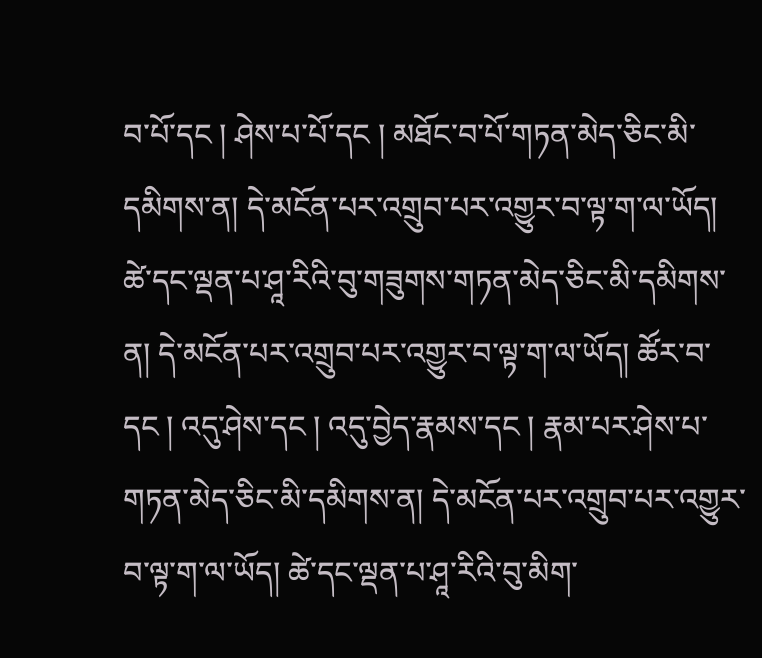བ་པོ་དང ། ཤེས་པ་པོ་དང ། མཐོང་བ་པོ་གཏན་མེད་ཅིང་མི་དམིགས་ན། དེ་མངོན་པར་འགྲུབ་པར་འགྱུར་བ་ལྟ་ག་ལ་ཡོད། ཚེ་དང་ལྡན་པ་ཤཱ་རིའི་བུ་གཟུགས་གཏན་མེད་ཅིང་མི་དམིགས་ན། དེ་མངོན་པར་འགྲུབ་པར་འགྱུར་བ་ལྟ་ག་ལ་ཡོད། ཚོར་བ་དང ། འདུ་ཤེས་དང ། འདུ་བྱེད་རྣམས་དང ། རྣམ་པར་ཤེས་པ་གཏན་མེད་ཅིང་མི་དམིགས་ན། དེ་མངོན་པར་འགྲུབ་པར་འགྱུར་བ་ལྟ་ག་ལ་ཡོད། ཚེ་དང་ལྡན་པ་ཤཱ་རིའི་བུ་མིག་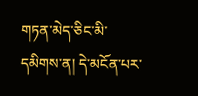གཏན་མེད་ཅིང་མི་དམིགས་ན། དེ་མངོན་པར་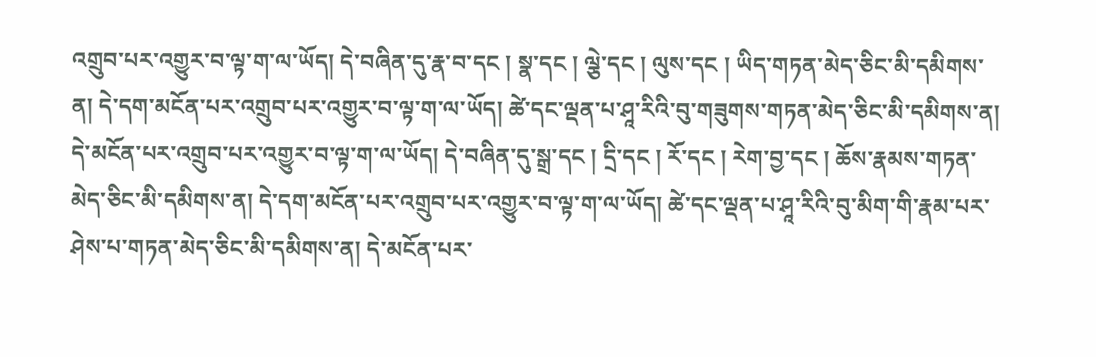འགྲུབ་པར་འགྱུར་བ་ལྟ་ག་ལ་ཡོད། དེ་བཞིན་དུ་རྣ་བ་དང ། སྣ་དང ། ལྕེ་དང ། ལུས་དང ། ཡིད་གཏན་མེད་ཅིང་མི་དམིགས་ན། དེ་དག་མངོན་པར་འགྲུབ་པར་འགྱུར་བ་ལྟ་ག་ལ་ཡོད། ཚེ་དང་ལྡན་པ་ཤཱ་རིའི་བུ་གཟུགས་གཏན་མེད་ཅིང་མི་དམིགས་ན། དེ་མངོན་པར་འགྲུབ་པར་འགྱུར་བ་ལྟ་ག་ལ་ཡོད། དེ་བཞིན་དུ་སྒྲ་དང ། དྲི་དང ། རོ་དང ། རེག་བྱ་དང ། ཆོས་རྣམས་གཏན་མེད་ཅིང་མི་དམིགས་ན། དེ་དག་མངོན་པར་འགྲུབ་པར་འགྱུར་བ་ལྟ་ག་ལ་ཡོད། ཚེ་དང་ལྡན་པ་ཤཱ་རིའི་བུ་མིག་གི་རྣམ་པར་ཤེས་པ་གཏན་མེད་ཅིང་མི་དམིགས་ན། དེ་མངོན་པར་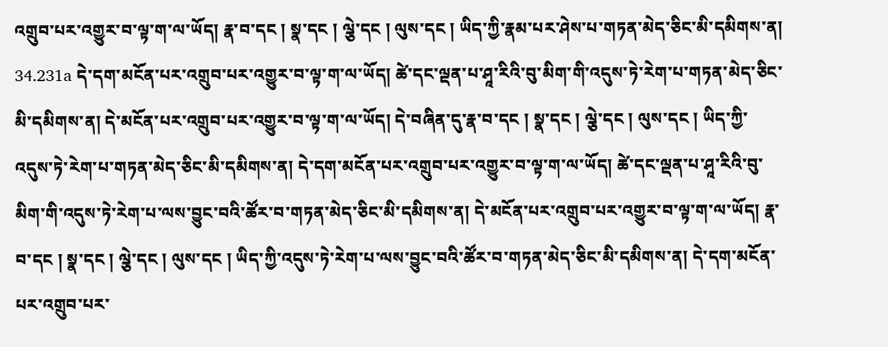འགྲུབ་པར་འགྱུར་བ་ལྟ་ག་ལ་ཡོད། རྣ་བ་དང ། སྣ་དང ། ལྕེ་དང ། ལུས་དང ། ཡིད་ཀྱི་རྣམ་པར་ཤེས་པ་གཏན་མེད་ཅིང་མི་དམིགས་ན། 34.231a དེ་དག་མངོན་པར་འགྲུབ་པར་འགྱུར་བ་ལྟ་ག་ལ་ཡོད། ཚེ་དང་ལྡན་པ་ཤཱ་རིའི་བུ་མིག་གི་འདུས་ཏེ་རེག་པ་གཏན་མེད་ཅིང་མི་དམིགས་ན། དེ་མངོན་པར་འགྲུབ་པར་འགྱུར་བ་ལྟ་ག་ལ་ཡོད། དེ་བཞིན་དུ་རྣ་བ་དང ། སྣ་དང ། ལྕེ་དང ། ལུས་དང ། ཡིད་ཀྱི་འདུས་ཏེ་རེག་པ་གཏན་མེད་ཅིང་མི་དམིགས་ན། དེ་དག་མངོན་པར་འགྲུབ་པར་འགྱུར་བ་ལྟ་ག་ལ་ཡོད། ཚེ་དང་ལྡན་པ་ཤཱ་རིའི་བུ་མིག་གི་འདུས་ཏེ་རེག་པ་ལས་བྱུང་བའི་ཚོར་བ་གཏན་མེད་ཅིང་མི་དམིགས་ན། དེ་མངོན་པར་འགྲུབ་པར་འགྱུར་བ་ལྟ་ག་ལ་ཡོད། རྣ་བ་དང ། སྣ་དང ། ལྕེ་དང ། ལུས་དང ། ཡིད་ཀྱི་འདུས་ཏེ་རེག་པ་ལས་བྱུང་བའི་ཚོར་བ་གཏན་མེད་ཅིང་མི་དམིགས་ན། དེ་དག་མངོན་པར་འགྲུབ་པར་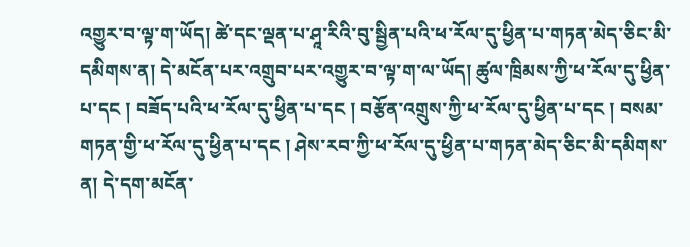འགྱུར་བ་ལྟ་ག་ཡོད། ཚེ་དང་ལྡན་པ་ཤཱ་རིའི་བུ་སྦྱིན་པའི་ཕ་རོལ་དུ་ཕྱིན་པ་གཏན་མེད་ཅིང་མི་དམིགས་ན། དེ་མངོན་པར་འགྲུབ་པར་འགྱུར་བ་ལྟ་ག་ལ་ཡོད། ཚུལ་ཁྲིམས་ཀྱི་ཕ་རོལ་དུ་ཕྱིན་པ་དང ། བཟོད་པའི་ཕ་རོལ་དུ་ཕྱིན་པ་དང ། བརྩོན་འགྲུས་ཀྱི་ཕ་རོལ་དུ་ཕྱིན་པ་དང ། བསམ་གཏན་གྱི་ཕ་རོལ་དུ་ཕྱིན་པ་དང ། ཤེས་རབ་ཀྱི་ཕ་རོལ་དུ་ཕྱིན་པ་གཏན་མེད་ཅིང་མི་དམིགས་ན། དེ་དག་མངོན་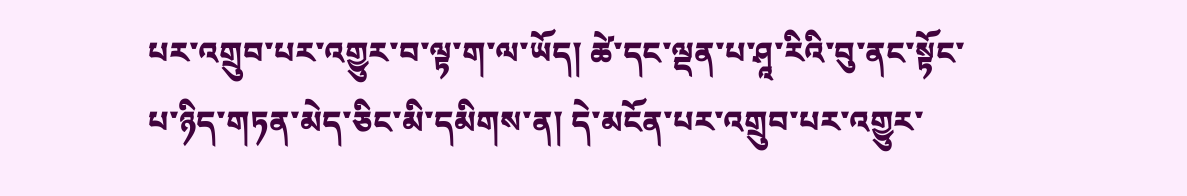པར་འགྲུབ་པར་འགྱུར་བ་ལྟ་ག་ལ་ཡོད། ཚེ་དང་ལྡན་པ་ཤཱ་རིའི་བུ་ནང་སྟོང་པ་ཉིད་གཏན་མེད་ཅིང་མི་དམིགས་ན། དེ་མངོན་པར་འགྲུབ་པར་འགྱུར་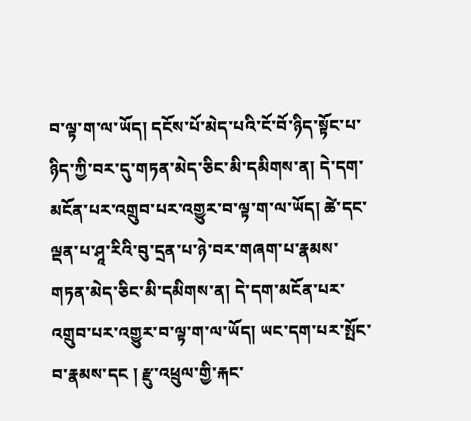བ་ལྟ་ག་ལ་ཡོད། དངོས་པོ་མེད་པའི་ངོ་བོ་ཉིད་སྟོང་པ་ཉིད་ཀྱི་བར་དུ་གཏན་མེད་ཅིང་མི་དམིགས་ན། དེ་དག་མངོན་པར་འགྲུབ་པར་འགྱུར་བ་ལྟ་ག་ལ་ཡོད། ཚེ་དང་ལྡན་པ་ཤཱ་རིའི་བུ་དྲན་པ་ཉེ་བར་གཞག་པ་རྣམས་གཏན་མེད་ཅིང་མི་དམིགས་ན། དེ་དག་མངོན་པར་འགྲུབ་པར་འགྱུར་བ་ལྟ་ག་ལ་ཡོད། ཡང་དག་པར་སྤོང་བ་རྣམས་དང ། རྫུ་འཕྲུལ་གྱི་རྐང་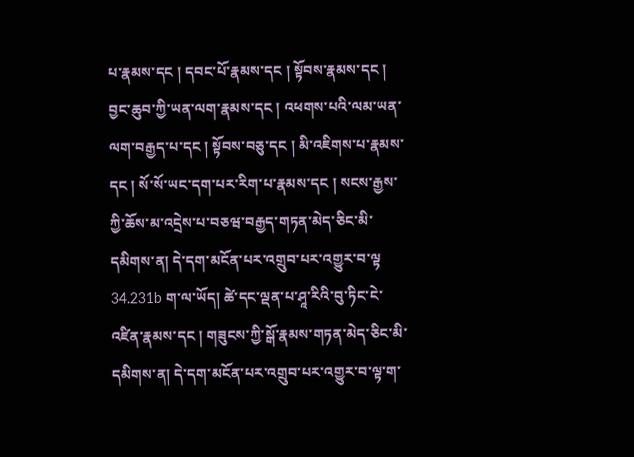པ་རྣམས་དང ། དབང་པོ་རྣམས་དང ། སྟོབས་རྣམས་དང ། བྱང་ཆུབ་ཀྱི་ཡན་ལག་རྣམས་དང ། འཕགས་པའི་ལམ་ཡན་ལག་བརྒྱད་པ་དང ། སྟོབས་བཅུ་དང ། མི་འཇིགས་པ་རྣམས་དང ། སོ་སོ་ཡང་དག་པར་རིག་པ་རྣམས་དང ། སངས་རྒྱས་ཀྱི་ཆོས་མ་འདྲེས་པ་བཅཝ་བརྒྱད་གཏན་མེད་ཅིང་མི་དམིགས་ན། དེ་དག་མངོན་པར་འགྲུབ་པར་འགྱུར་བ་ལྟ 34.231b ག་ལ་ཡོད། ཚེ་དང་ལྡན་པ་ཤཱ་རིའི་བུ་ཏིང་ངེ་འཛིན་རྣམས་དང ། གཟུངས་ཀྱི་སྒོ་རྣམས་གཏན་མེད་ཅིང་མི་དམིགས་ན། དེ་དག་མངོན་པར་འགྲུབ་པར་འགྱུར་བ་ལྟ་ག་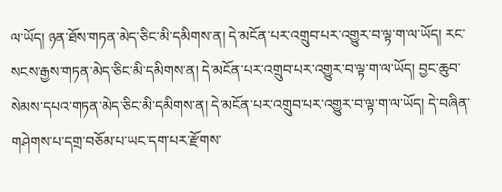ལ་ཡོད། ཉན་ཐོས་གཏན་མེད་ཅིང་མི་དམིགས་ན། དེ་མངོན་པར་འགྲུབ་པར་འགྱུར་བ་ལྟ་ག་ལ་ཡོད། རང་སངས་རྒྱས་གཏན་མེད་ཅིང་མི་དམིགས་ན། དེ་མངོན་པར་འགྲུབ་པར་འགྱུར་བ་ལྟ་ག་ལ་ཡོད། བྱང་ཆུབ་སེམས་དཔའ་གཏན་མེད་ཅིང་མི་དམིགས་ན། དེ་མངོན་པར་འགྲུབ་པར་འགྱུར་བ་ལྟ་ག་ལ་ཡོད། དེ་བཞིན་གཤེགས་པ་དགྲ་བཅོམ་པ་ཡང་དག་པར་རྫོགས་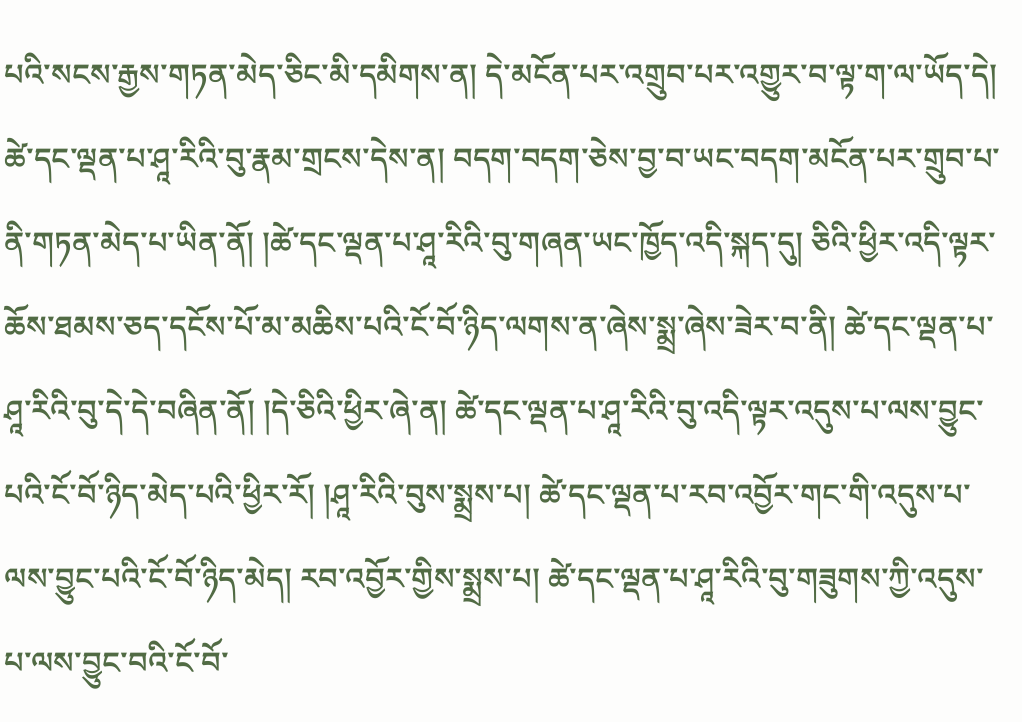པའི་སངས་རྒྱས་གཏན་མེད་ཅིང་མི་དམིགས་ན། དེ་མངོན་པར་འགྲུབ་པར་འགྱུར་བ་ལྟ་ག་ལ་ཡོད་དེ། ཚེ་དང་ལྡན་པ་ཤཱ་རིའི་བུ་རྣམ་གྲངས་དེས་ན། བདག་བདག་ཅེས་བྱ་བ་ཡང་བདག་མངོན་པར་གྲུབ་པ་ནི་གཏན་མེད་པ་ཡིན་ནོ། །ཚེ་དང་ལྡན་པ་ཤཱ་རིའི་བུ་གཞན་ཡང་ཁྱོད་འདི་སྐད་དུ། ཅིའི་ཕྱིར་འདི་ལྟར་ཆོས་ཐམས་ཅད་དངོས་པོ་མ་མཆིས་པའི་ངོ་བོ་ཉིད་ལགས་ན་ཞེས་སྨྲ་ཞེས་ཟེར་བ་ནི། ཚེ་དང་ལྡན་པ་ཤཱ་རིའི་བུ་དེ་དེ་བཞིན་ནོ། །དེ་ཅིའི་ཕྱིར་ཞེ་ན། ཚེ་དང་ལྡན་པ་ཤཱ་རིའི་བུ་འདི་ལྟར་འདུས་པ་ལས་བྱུང་པའི་ངོ་བོ་ཉིད་མེད་པའི་ཕྱིར་རོ། །ཤཱ་རིའི་བུས་སྨྲས་པ། ཚེ་དང་ལྡན་པ་རབ་འབྱོར་གང་གི་འདུས་པ་ལས་བྱུང་པའི་ངོ་བོ་ཉིད་མེད། རབ་འབྱོར་གྱིས་སྨྲས་པ། ཚེ་དང་ལྡན་པ་ཤཱ་རིའི་བུ་གཟུགས་ཀྱི་འདུས་པ་ལས་བྱུང་བའི་ངོ་བོ་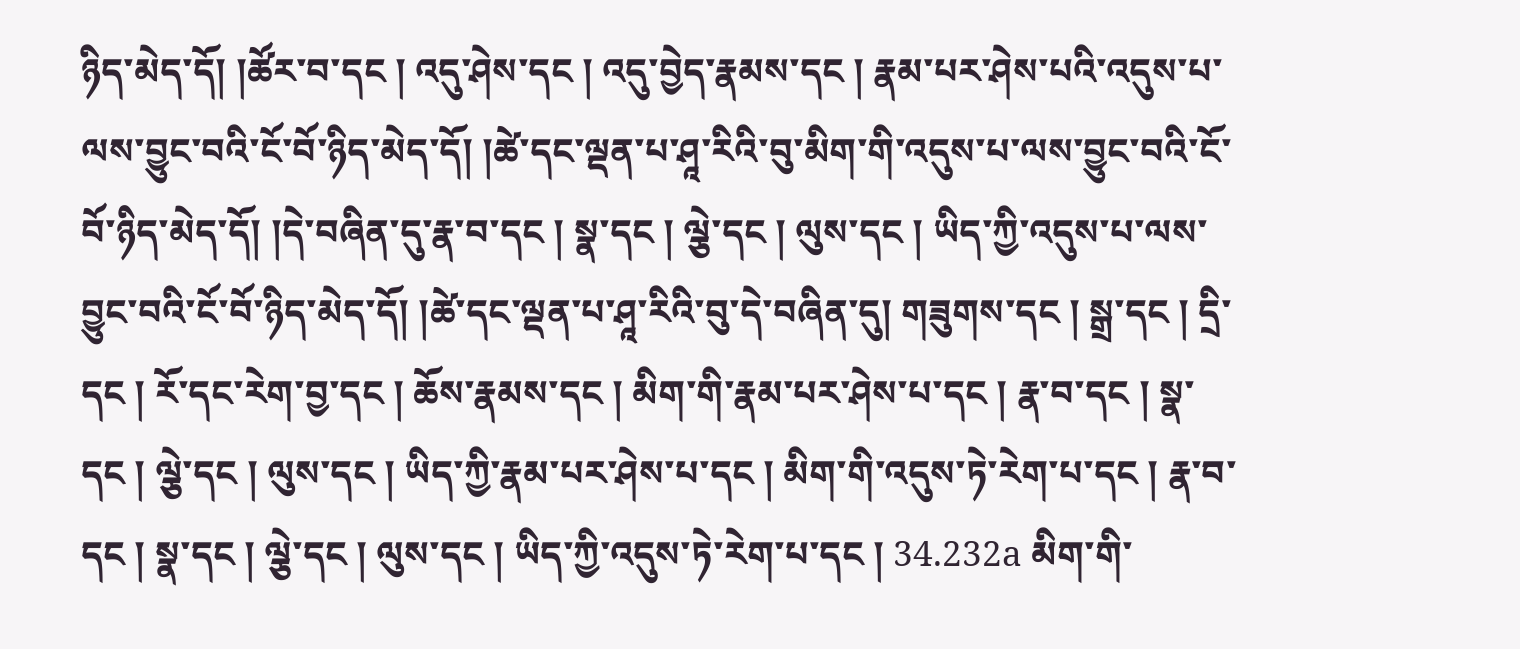ཉིད་མེད་དོ། །ཚོར་བ་དང ། འདུ་ཤེས་དང ། འདུ་བྱེད་རྣམས་དང ། རྣམ་པར་ཤེས་པའི་འདུས་པ་ལས་བྱུང་བའི་ངོ་བོ་ཉིད་མེད་དོ། །ཚེ་དང་ལྡན་པ་ཤཱ་རིའི་བུ་མིག་གི་འདུས་པ་ལས་བྱུང་བའི་ངོ་བོ་ཉིད་མེད་དོ། །དེ་བཞིན་དུ་རྣ་བ་དང ། སྣ་དང ། ལྕེ་དང ། ལུས་དང ། ཡིད་ཀྱི་འདུས་པ་ལས་བྱུང་བའི་ངོ་བོ་ཉིད་མེད་དོ། །ཚེ་དང་ལྡན་པ་ཤཱ་རིའི་བུ་དེ་བཞིན་དུ། གཟུགས་དང ། སྒྲ་དང ། དྲི་དང ། རོ་དང་རེག་བྱ་དང ། ཆོས་རྣམས་དང ། མིག་གི་རྣམ་པར་ཤེས་པ་དང ། རྣ་བ་དང ། སྣ་དང ། ལྕེ་དང ། ལུས་དང ། ཡིད་ཀྱི་རྣམ་པར་ཤེས་པ་དང ། མིག་གི་འདུས་ཏེ་རེག་པ་དང ། རྣ་བ་དང ། སྣ་དང ། ལྕེ་དང ། ལུས་དང ། ཡིད་ཀྱི་འདུས་ཏེ་རེག་པ་དང ། 34.232a མིག་གི་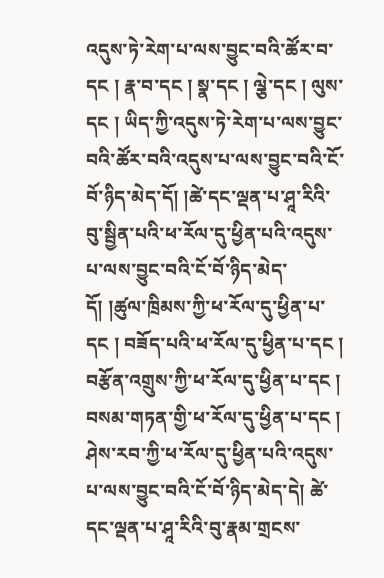འདུས་ཏེ་རེག་པ་ལས་བྱུང་བའི་ཚོར་བ་དང ། རྣ་བ་དང ། སྣ་དང ། ལྕེ་དང ། ལུས་དང ། ཡིད་ཀྱི་འདུས་ཏེ་རེག་པ་ལས་བྱུང་བའི་ཚོར་བའི་འདུས་པ་ལས་བྱུང་བའི་ངོ་བོ་ཉིད་མེད་དོ། །ཚེ་དང་ལྡན་པ་ཤཱ་རིའི་བུ་སྦྱིན་པའི་ཕ་རོལ་དུ་ཕྱིན་པའི་འདུས་པ་ལས་བྱུང་བའི་ངོ་བོ་ཉིད་མེད་དོ། །ཚུལ་ཁྲིམས་ཀྱི་ཕ་རོལ་དུ་ཕྱིན་པ་དང ། བཟོད་པའི་ཕ་རོལ་དུ་ཕྱིན་པ་དང ། བརྩོན་འགྲུས་ཀྱི་ཕ་རོལ་དུ་ཕྱིན་པ་དང ། བསམ་གཏན་གྱི་ཕ་རོལ་དུ་ཕྱིན་པ་དང ། ཤེས་རབ་ཀྱི་ཕ་རོལ་དུ་ཕྱིན་པའི་འདུས་པ་ལས་བྱུང་བའི་ངོ་བོ་ཉིད་མེད་དེ། ཚེ་དང་ལྡན་པ་ཤཱ་རིའི་བུ་རྣམ་གྲངས་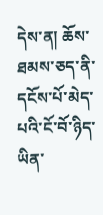དེས་ན། ཆོས་ཐམས་ཅད་ནི་དངོས་པོ་མེད་པའི་ངོ་བོ་ཉིད་ཡིན་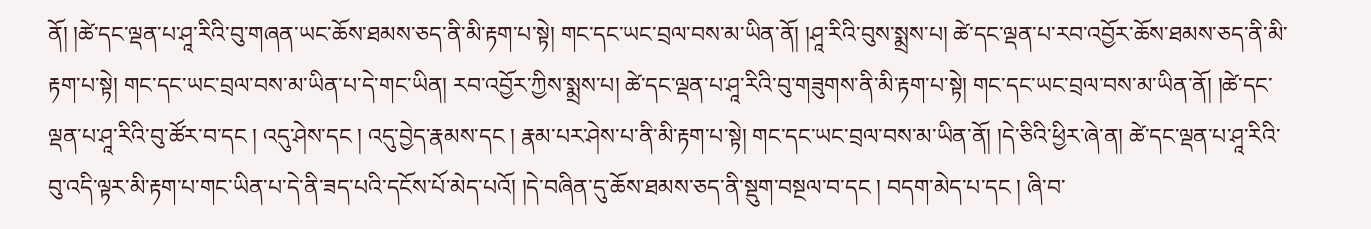ནོ། །ཚེ་དང་ལྡན་པ་ཤཱ་རིའི་བུ་གཞན་ཡང་ཆོས་ཐམས་ཅད་ནི་མི་རྟག་པ་སྟེ། གང་དང་ཡང་བྲལ་བས་མ་ཡིན་ནོ། །ཤཱ་རིའི་བུས་སྨྲས་པ། ཚེ་དང་ལྡན་པ་རབ་འབྱོར་ཆོས་ཐམས་ཅད་ནི་མི་རྟག་པ་སྟེ། གང་དང་ཡང་བྲལ་བས་མ་ཡིན་པ་དེ་གང་ཡིན། རབ་འབྱོར་ཀྱིས་སྨྲས་པ། ཚེ་དང་ལྡན་པ་ཤཱ་རིའི་བུ་གཟུགས་ནི་མི་རྟག་པ་སྟེ། གང་དང་ཡང་བྲལ་བས་མ་ཡིན་ནོ། །ཚེ་དང་ལྡན་པ་ཤཱ་རིའི་བུ་ཚོར་བ་དང ། འདུ་ཤེས་དང ། འདུ་བྱེད་རྣམས་དང ། རྣམ་པར་ཤེས་པ་ནི་མི་རྟག་པ་སྟེ། གང་དང་ཡང་བྲལ་བས་མ་ཡིན་ནོ། །དེ་ཅིའི་ཕྱིར་ཞེ་ན། ཚེ་དང་ལྡན་པ་ཤཱ་རིའི་བུ་འདི་ལྟར་མི་རྟག་པ་གང་ཡིན་པ་དེ་ནི་ཟད་པའི་དངོས་པོ་མེད་པའོ། །དེ་བཞིན་དུ་ཆོས་ཐམས་ཅད་ནི་སྡུག་བསྔལ་བ་དང ། བདག་མེད་པ་དང ། ཞི་བ་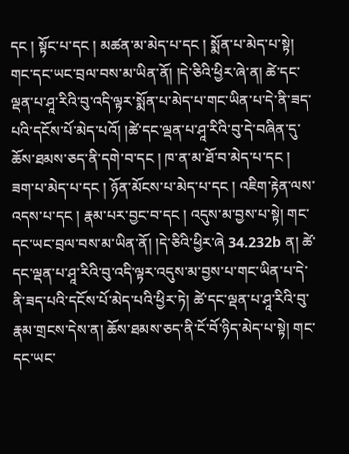དང ། སྟོང་པ་དང ། མཚན་མ་མེད་པ་དང ། སྨོན་པ་མེད་པ་སྟེ། གང་དང་ཡང་བྲལ་བས་མ་ཡིན་ནོ། །དེ་ཅིའི་ཕྱིར་ཞེ་ན། ཚེ་དང་ལྡན་པ་ཤཱ་རིའི་བུ་འདི་ལྟར་སྨོན་པ་མེད་པ་གང་ཡིན་པ་དེ་ནི་ཟད་པའི་དངོས་པོ་མེད་པའོ། །ཚེ་དང་ལྡན་པ་ཤཱ་རིའི་བུ་དེ་བཞིན་དུ་ཆོས་ཐམས་ཅད་ནི་དགེ་བ་དང ། ཁ་ན་མ་ཐོ་བ་མེད་པ་དང ། ཟག་པ་མེད་པ་དང ། ཉོན་མོངས་པ་མེད་པ་དང ། འཇིག་རྟེན་ལས་འདས་པ་དང ། རྣམ་པར་བྱང་བ་དང ། འདུས་མ་བྱས་པ་སྟེ། གང་དང་ཡང་བྲལ་བས་མ་ཡིན་ནོ། །དེ་ཅིའི་ཕྱིར་ཞེ 34.232b ན། ཚེ་དང་ལྡན་པ་ཤཱ་རིའི་བུ་འདི་ལྟར་འདུས་མ་བྱས་པ་གང་ཡིན་པ་དེ་ནི་ཟད་པའི་དངོས་པོ་མེད་པའི་ཕྱིར་ཏེ། ཚེ་དང་ལྡན་པ་ཤཱ་རིའི་བུ་རྣམ་གྲངས་དེས་ན། ཆོས་ཐམས་ཅད་ནི་ངོ་བོ་ཉིད་མེད་པ་སྟེ། གང་དང་ཡང་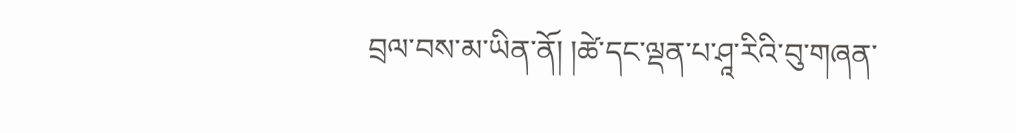བྲལ་བས་མ་ཡིན་ནོ། །ཚེ་དང་ལྡན་པ་ཤཱ་རིའི་བུ་གཞན་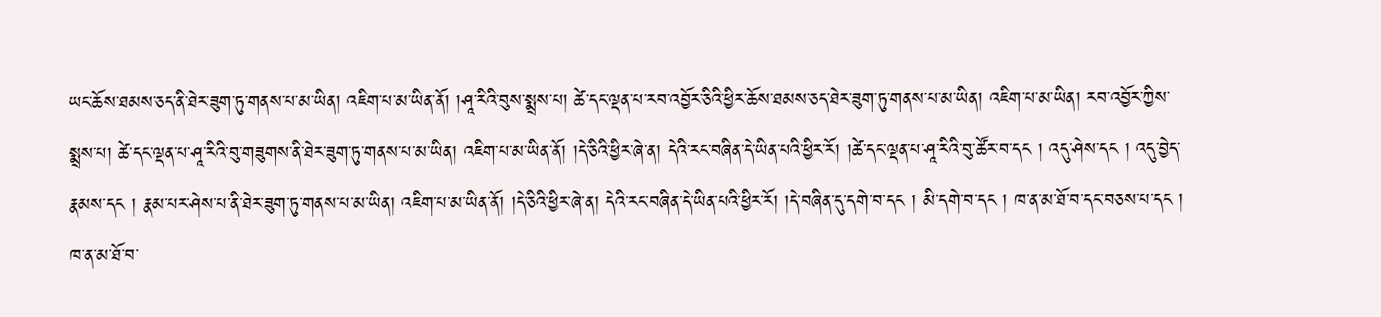ཡང་ཆོས་ཐམས་ཅད་ནི་ཐེར་ཟུག་ཏུ་གནས་པ་མ་ཡིན། འཇིག་པ་མ་ཡིན་ནོ། །ཤཱ་རིའི་བུས་སྨྲས་པ། ཚེ་དང་ལྡན་པ་རབ་འབྱོར་ཅིའི་ཕྱིར་ཆོས་ཐམས་ཅད་ཐེར་ཟུག་ཏུ་གནས་པ་མ་ཡིན། འཇིག་པ་མ་ཡིན། རབ་འབྱོར་ཀྱིས་སྨྲས་པ། ཚེ་དང་ལྡན་པ་ཤཱ་རིའི་བུ་གཟུགས་ནི་ཐེར་ཟུག་ཏུ་གནས་པ་མ་ཡིན། འཇིག་པ་མ་ཡིན་ནོ། །དེ་ཅིའི་ཕྱིར་ཞེ་ན། དེའི་རང་བཞིན་དེ་ཡིན་པའི་ཕྱིར་རོ། །ཚེ་དང་ལྡན་པ་ཤཱ་རིའི་བུ་ཚོར་བ་དང ། འདུ་ཤེས་དང ། འདུ་བྱེད་རྣམས་དང ། རྣམ་པར་ཤེས་པ་ནི་ཐེར་ཟུག་ཏུ་གནས་པ་མ་ཡིན། འཇིག་པ་མ་ཡིན་ནོ། །དེ་ཅིའི་ཕྱིར་ཞེ་ན། དེའི་རང་བཞིན་དེ་ཡིན་པའི་ཕྱིར་རོ། །དེ་བཞིན་དུ་དགེ་བ་དང ། མི་དགེ་བ་དང ། ཁ་ན་མ་ཐོ་བ་དང་བཅས་པ་དང ། ཁ་ན་མ་ཐོ་བ་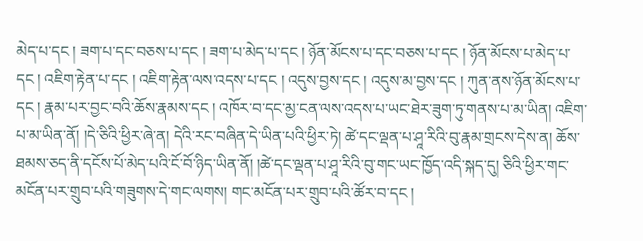མེད་པ་དང ། ཟག་པ་དང་བཅས་པ་དང ། ཟག་པ་མེད་པ་དང ། ཉོན་མོངས་པ་དང་བཅས་པ་དང ། ཉོན་མོངས་པ་མེད་པ་དང ། འཇིག་རྟེན་པ་དང ། འཇིག་རྟེན་ལས་འདས་པ་དང ། འདུས་བྱས་དང ། འདུས་མ་བྱས་དང ། ཀུན་ནས་ཉོན་མོངས་པ་དང ། རྣམ་པར་བྱང་བའི་ཆོས་རྣམས་དང ། འཁོར་བ་དང་མྱ་ངན་ལས་འདས་པ་ཡང་ཐེར་ཟུག་ཏུ་གནས་པ་མ་ཡིན། འཇིག་པ་མ་ཡིན་ནོ། །དེ་ཅིའི་ཕྱིར་ཞེ་ན། དེའི་རང་བཞིན་དེ་ཡིན་པའི་ཕྱིར་ཏེ། ཚེ་དང་ལྡན་པ་ཤཱ་རིའི་བུ་རྣམ་གྲངས་དེས་ན། ཆོས་ཐམས་ཅད་ནི་དངོས་པོ་མེད་པའི་ངོ་བོ་ཉིད་ཡིན་ནོ། །ཚེ་དང་ལྡན་པ་ཤཱ་རིའི་བུ་གང་ཡང་ཁྱོད་འདི་སྐད་དུ། ཅིའི་ཕྱིར་གང་མངོན་པར་གྲུབ་པའི་གཟུགས་དེ་གང་ལགས། གང་མངོན་པར་གྲུབ་པའི་ཚོར་བ་དང །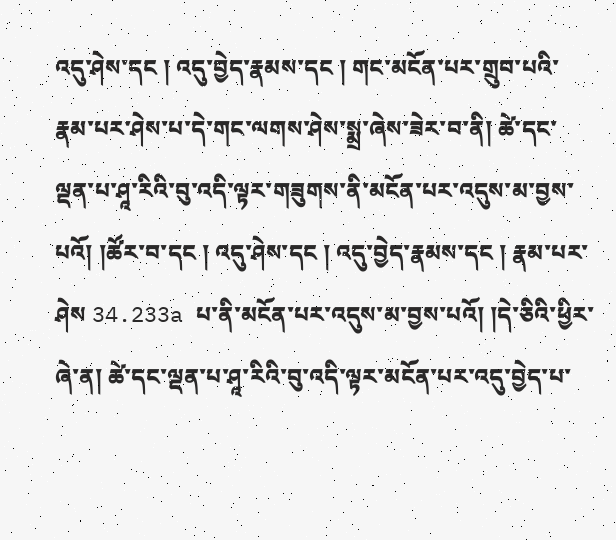འདུ་ཤེས་དང ། འདུ་བྱེད་རྣམས་དང ། གང་མངོན་པར་གྲུབ་པའི་རྣམ་པར་ཤེས་པ་དེ་གང་ལགས་ཤེས་སྨྲ་ཞེས་ཟེར་བ་ནི། ཚེ་དང་ལྡན་པ་ཤཱ་རིའི་བུ་འདི་ལྟར་གཟུགས་ནི་མངོན་པར་འདུས་མ་བྱས་པའོ། །ཚོར་བ་དང ། འདུ་ཤེས་དང ། འདུ་བྱེད་རྣམས་དང ། རྣམ་པར་ཤེས 34.233a པ་ནི་མངོན་པར་འདུས་མ་བྱས་པའོ། །དེ་ཅིའི་ཕྱིར་ཞེ་ན། ཚེ་དང་ལྡན་པ་ཤཱ་རིའི་བུ་འདི་ལྟར་མངོན་པར་འདུ་བྱེད་པ་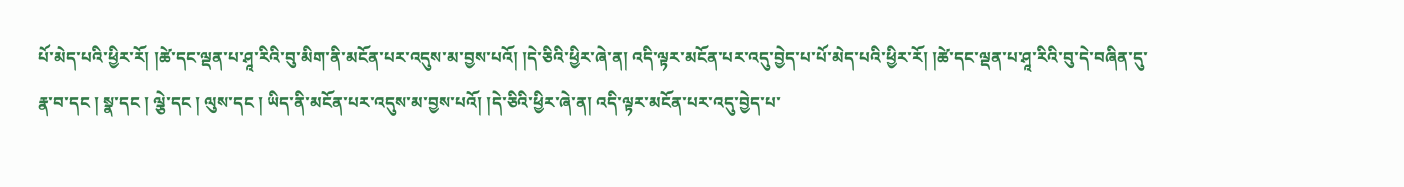པོ་མེད་པའི་ཕྱིར་རོ། །ཚེ་དང་ལྡན་པ་ཤཱ་རིའི་བུ་མིག་ནི་མངོན་པར་འདུས་མ་བྱས་པའོ། །དེ་ཅིའི་ཕྱིར་ཞེ་ན། འདི་ལྟར་མངོན་པར་འདུ་བྱེད་པ་པོ་མེད་པའི་ཕྱིར་རོ། །ཚེ་དང་ལྡན་པ་ཤཱ་རིའི་བུ་དེ་བཞིན་དུ་རྣ་བ་དང ། སྣ་དང ། ལྕེ་དང ། ལུས་དང ། ཡིད་ནི་མངོན་པར་འདུས་མ་བྱས་པའོ། །དེ་ཅིའི་ཕྱིར་ཞེ་ན། འདི་ལྟར་མངོན་པར་འདུ་བྱེད་པ་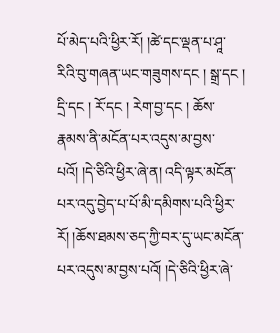པོ་མེད་པའི་ཕྱིར་རོ། །ཚེ་དང་ལྡན་པ་ཤཱ་རིའི་བུ་གཞན་ཡང་གཟུགས་དང ། སྒྲ་དང ། དྲི་དང ། རོ་དང ། རེག་བྱ་དང ། ཆོས་རྣམས་ནི་མངོན་པར་འདུས་མ་བྱས་པའོ། །དེ་ཅིའི་ཕྱིར་ཞེ་ན། འདི་ལྟར་མངོན་པར་འདུ་བྱེད་པ་པོ་མི་དམིགས་པའི་ཕྱིར་རོ། །ཆོས་ཐམས་ཅད་ཀྱི་བར་དུ་ཡང་མངོན་པར་འདུས་མ་བྱས་པའོ། །དེ་ཅིའི་ཕྱིར་ཞེ་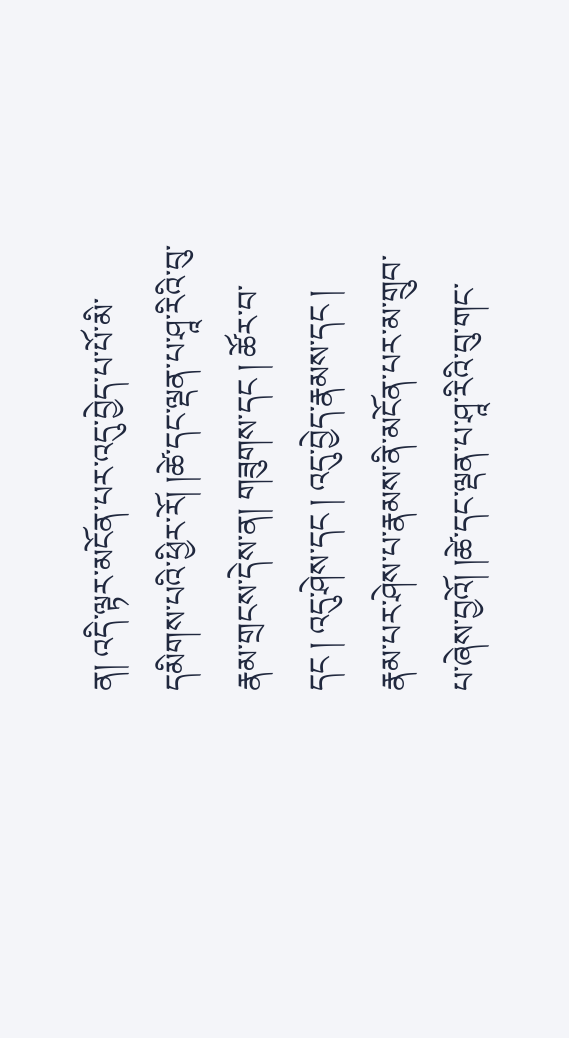ན། འདི་ལྟར་མངོན་པར་འདུ་བྱེད་པ་པོ་མི་དམིགས་པའི་ཕྱིར་རོ། །ཚེ་དང་ལྡན་པ་ཤཱ་རིའི་བུ་རྣམ་གྲངས་དེས་ན། གཟུགས་དང ། ཚོར་བ་དང ། འདུ་ཤེས་དང ། འདུ་བྱེད་རྣམས་དང ། རྣམ་པར་ཤེས་པ་རྣམས་ནི་མངོན་པར་མ་གྲུབ་པ་ཞེས་བྱའོ། །ཚེ་དང་ལྡན་པ་ཤཱ་རིའི་བུ་གང་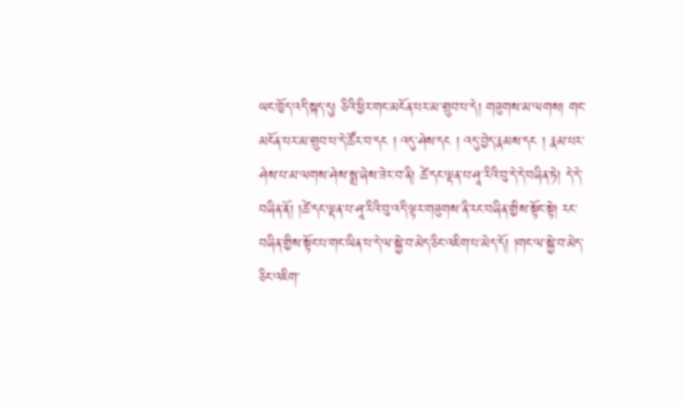ཡང་ཁྱོད་འདི་སྐད་དུ། ཅིའི་ཕྱིར་གང་མངོན་པར་མ་གྲུབ་པ་དེ། གཟུགས་མ་ལགས། གང་མངོན་པར་མ་གྲུབ་པ་དེ་ཚོར་བ་དང ། འདུ་ཤེས་དང ། འདུ་བྱེད་རྣམས་དང ། རྣམ་པར་ཤེས་པ་མ་ལགས་ཤེས་སྨྲ་ཞེས་ཟེར་བ་ནི། ཚེ་དང་ལྡན་པ་ཤཱ་རིའི་བུ་དེ་དེ་བཞིན་ཏེ། དེ་དེ་བཞིན་ནོ། །ཚེ་དང་ལྡན་པ་ཤཱ་རིའི་བུ་འདི་ལྟར་གཟུགས་ནི་རང་བཞིན་གྱིས་སྟོང་སྟེ། རང་བཞིན་གྱིས་སྟོང་པ་གང་ཡིན་པ་དེ་ལ་སྐྱེ་བ་མེད་ཅིང་འཇིག་པ་མེད་དོ། །གང་ལ་སྐྱེ་བ་མེད་ཅིང་འཇིག་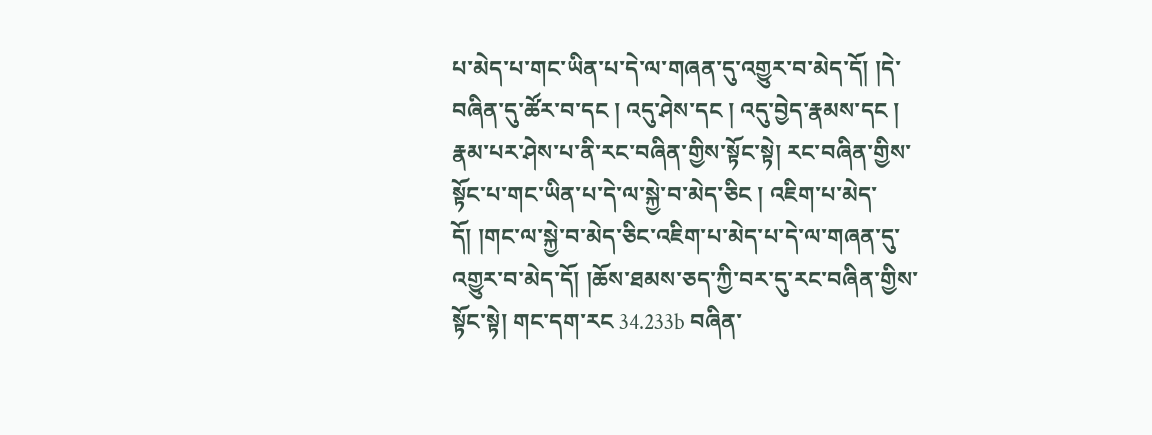པ་མེད་པ་གང་ཡིན་པ་དེ་ལ་གཞན་དུ་འགྱུར་བ་མེད་དོ། །དེ་བཞིན་དུ་ཚོར་བ་དང ། འདུ་ཤེས་དང ། འདུ་བྱེད་རྣམས་དང ། རྣམ་པར་ཤེས་པ་ནི་རང་བཞིན་གྱིས་སྟོང་སྟེ། རང་བཞིན་གྱིས་སྟོང་པ་གང་ཡིན་པ་དེ་ལ་སྐྱེ་བ་མེད་ཅིང ། འཇིག་པ་མེད་དོ། །གང་ལ་སྐྱེ་བ་མེད་ཅིང་འཇིག་པ་མེད་པ་དེ་ལ་གཞན་དུ་འགྱུར་བ་མེད་དོ། །ཆོས་ཐམས་ཅད་ཀྱི་བར་དུ་རང་བཞིན་གྱིས་སྟོང་སྟེ། གང་དག་རང 34.233b བཞིན་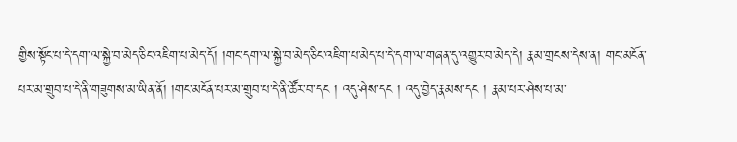གྱིས་སྟོང་པ་དེ་དག་ལ་སྐྱེ་བ་མེད་ཅིང་འཇིག་པ་མེད་དོ། །གང་དག་ལ་སྐྱེ་བ་མེད་ཅིང་འཇིག་པ་མེད་པ་དེ་དག་ལ་གཞན་དུ་འགྱུར་བ་མེད་དེ། རྣམ་གྲངས་དེས་ན། གང་མངོན་པར་མ་གྲུབ་པ་དེ་ནི་གཟུགས་མ་ཡིན་ནོ། །གང་མངོན་པར་མ་གྲུབ་པ་དེ་ནི་ཚོར་བ་དང ། འདུ་ཤེས་དང ། འདུ་བྱེད་རྣམས་དང ། རྣམ་པར་ཤེས་པ་མ་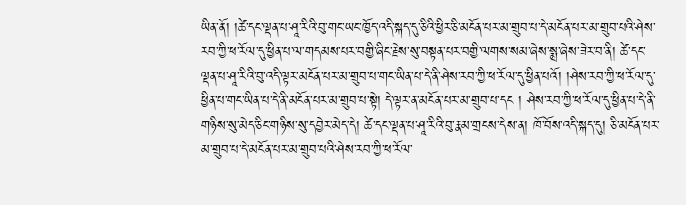ཡིན་ནོ། །ཚེ་དང་ལྡན་པ་ཤཱ་རིའི་བུ་གང་ཡང་ཁྱོད་འདི་སྐད་དུ་ཅིའི་ཕྱིར་ཅི་མངོན་པར་མ་གྲུབ་པ་དེ་མངོན་པར་མ་གྲུབ་པའི་ཤེས་རབ་ཀྱི་ཕ་རོལ་དུ་ཕྱིན་པ་ལ་གདམས་པར་བགྱི་ཞིང་རྗེས་སུ་བསྟན་པར་བགྱི་ལགས་སམ་ཞེས་སྨྲ་ཞེས་ཟེར་བ་ནི། ཚེ་དང་ལྡན་པ་ཤཱ་རིའི་བུ་འདི་ལྟར་མངོན་པར་མ་གྲུབ་པ་གང་ཡིན་པ་དེ་ནི་ཤེས་རབ་ཀྱི་ཕ་རོལ་དུ་ཕྱིན་པའོ། །ཤེས་རབ་ཀྱི་ཕ་རོལ་དུ་ཕྱིན་པ་གང་ཡིན་པ་དེ་ནི་མངོན་པར་མ་གྲུབ་པ་སྟེ། དེ་ལྟར་ན་མངོན་པར་མ་གྲུབ་པ་དང ། ཤེས་རབ་ཀྱི་ཕ་རོལ་དུ་ཕྱིན་པ་དེ་ནི་གཉིས་སུ་མེད་ཅིང་གཉིས་སུ་དབྱེར་མེད་དེ། ཚེ་དང་ལྡན་པ་ཤཱ་རིའི་བུ་རྣམ་གྲངས་དེས་ན། ཁོ་བོས་འདི་སྐད་དུ། ཅི་མངོན་པར་མ་གྲུབ་པ་དེ་མངོན་པར་མ་གྲུབ་པའི་ཤེས་རབ་ཀྱི་ཕ་རོལ་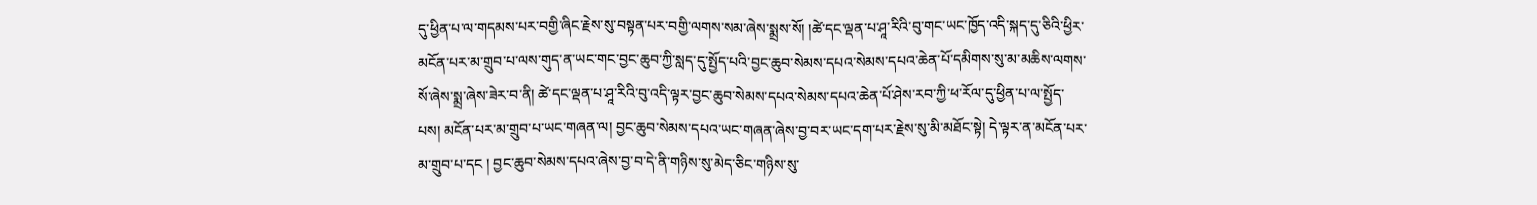དུ་ཕྱིན་པ་ལ་གདམས་པར་བགྱི་ཞིང་རྗེས་སུ་བསྟན་པར་བགྱི་ལགས་སམ་ཞེས་སྨྲས་སོ། །ཚེ་དང་ལྡན་པ་ཤཱ་རིའི་བུ་གང་ཡང་ཁྱོད་འདི་སྐད་དུ་ཅིའི་ཕྱིར་མངོན་པར་མ་གྲུབ་པ་ལས་གུད་ན་ཡང་གང་བྱང་ཆུབ་ཀྱི་སླད་དུ་སྤྱོད་པའི་བྱང་ཆུབ་སེམས་དཔའ་སེམས་དཔའ་ཆེན་པོ་དམིགས་སུ་མ་མཆིས་ལགས་སོ་ཞེས་སྨྲ་ཞེས་ཟེར་བ་ནི། ཚེ་དང་ལྡན་པ་ཤཱ་རིའི་བུ་འདི་ལྟར་བྱང་ཆུབ་སེམས་དཔའ་སེམས་དཔའ་ཆེན་པོ་ཤེས་རབ་ཀྱི་ཕ་རོལ་དུ་ཕྱིན་པ་ལ་སྤྱོད་པས། མངོན་པར་མ་གྲུབ་པ་ཡང་གཞན་ལ། བྱང་ཆུབ་སེམས་དཔའ་ཡང་གཞན་ཞེས་བྱ་བར་ཡང་དག་པར་རྗེས་སུ་མི་མཐོང་སྟེ། དེ་ལྟར་ན་མངོན་པར་མ་གྲུབ་པ་དང ། བྱང་ཆུབ་སེམས་དཔའ་ཞེས་བྱ་བ་དེ་ནི་གཉིས་སུ་མེད་ཅིང་གཉིས་སུ་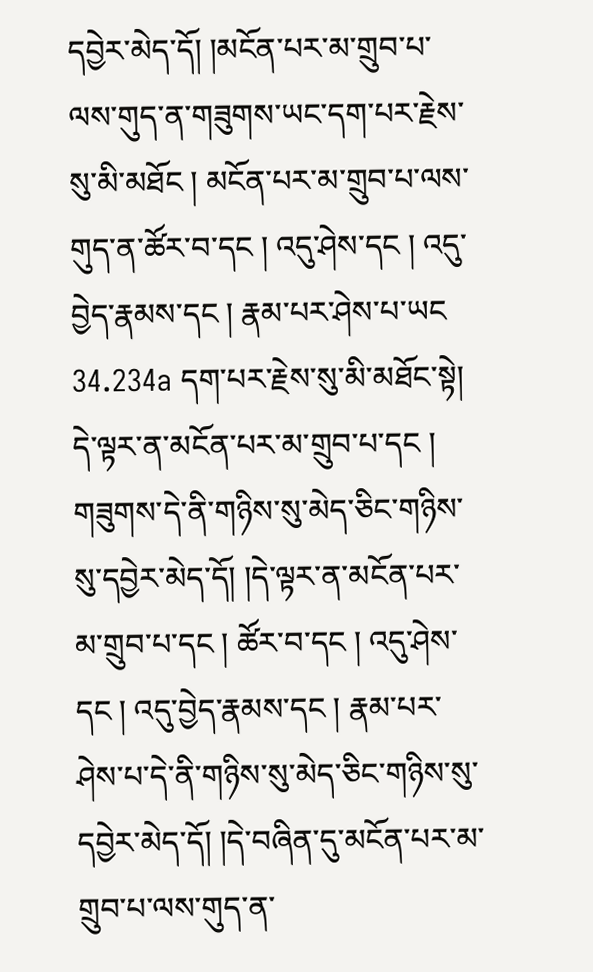དབྱེར་མེད་དོ། །མངོན་པར་མ་གྲུབ་པ་ལས་གུད་ན་གཟུགས་ཡང་དག་པར་རྗེས་སུ་མི་མཐོང ། མངོན་པར་མ་གྲུབ་པ་ལས་གུད་ན་ཚོར་བ་དང ། འདུ་ཤེས་དང ། འདུ་བྱེད་རྣམས་དང ། རྣམ་པར་ཤེས་པ་ཡང 34.234a དག་པར་རྗེས་སུ་མི་མཐོང་སྟེ། དེ་ལྟར་ན་མངོན་པར་མ་གྲུབ་པ་དང ། གཟུགས་དེ་ནི་གཉིས་སུ་མེད་ཅིང་གཉིས་སུ་དབྱེར་མེད་དོ། །དེ་ལྟར་ན་མངོན་པར་མ་གྲུབ་པ་དང ། ཚོར་བ་དང ། འདུ་ཤེས་དང ། འདུ་བྱེད་རྣམས་དང ། རྣམ་པར་ཤེས་པ་དེ་ནི་གཉིས་སུ་མེད་ཅིང་གཉིས་སུ་དབྱེར་མེད་དོ། །དེ་བཞིན་དུ་མངོན་པར་མ་གྲུབ་པ་ལས་གུད་ན་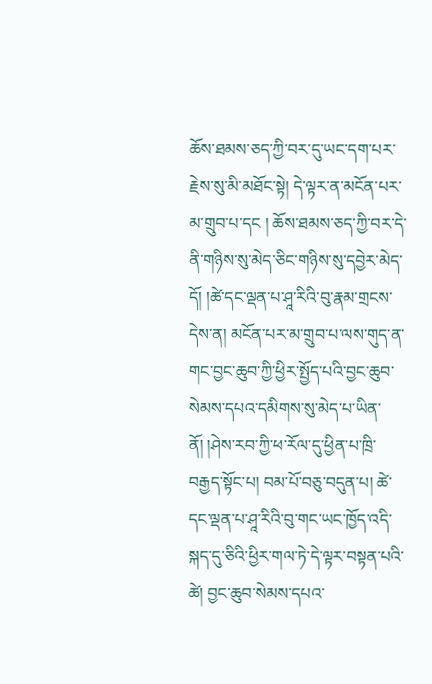ཆོས་ཐམས་ཅད་ཀྱི་བར་དུ་ཡང་དག་པར་རྗེས་སུ་མི་མཐོང་སྟེ། དེ་ལྟར་ན་མངོན་པར་མ་གྲུབ་པ་དང ། ཆོས་ཐམས་ཅད་ཀྱི་བར་དེ་ནི་གཉིས་སུ་མེད་ཅིང་གཉིས་སུ་དབྱེར་མེད་དོ། །ཚེ་དང་ལྡན་པ་ཤཱ་རིའི་བུ་རྣམ་གྲངས་དེས་ན། མངོན་པར་མ་གྲུབ་པ་ལས་གུད་ན་གང་བྱང་ཆུབ་ཀྱི་ཕྱིར་སྤྱོད་པའི་བྱང་ཆུབ་སེམས་དཔའ་དམིགས་སུ་མེད་པ་ཡིན་ནོ། །ཤེས་རབ་ཀྱི་ཕ་རོལ་དུ་ཕྱིན་པ་ཁྲི་བརྒྱད་སྟོང་པ། བམ་པོ་བཅུ་བདུན་པ། ཚེ་དང་ལྡན་པ་ཤཱ་རིའི་བུ་གང་ཡང་ཁྱོད་འདི་སྐད་དུ་ཅིའི་ཕྱིར་གལ་ཏེ་དེ་ལྟར་བསྟན་པའི་ཚེ། བྱང་ཆུབ་སེམས་དཔའ་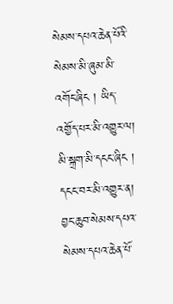སེམས་དཔའ་ཆེན་པོའི་སེམས་མི་ཞུམ་མི་འགོང་ཞིང ། ཡིད་འགྱོད་པར་མི་འགྱུར་ལ། མི་སྐྲག་མི་དངང་ཞིང ། དངང་བར་མི་འགྱུར་ན། བྱང་ཆུབ་སེམས་དཔའ་སེམས་དཔའ་ཆེན་པོ་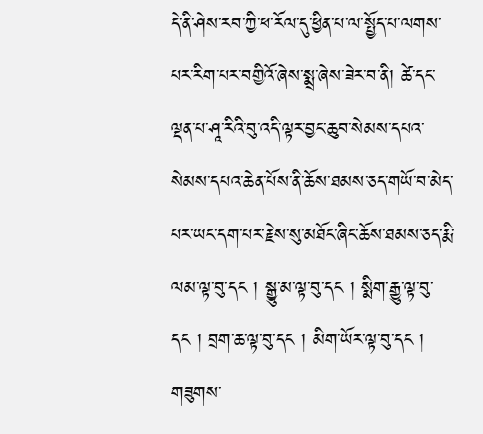དེ་ནི་ཤེས་རབ་ཀྱི་ཕ་རོལ་དུ་ཕྱིན་པ་ལ་སྤྱོད་པ་ལགས་པར་རིག་པར་བགྱིའོ་ཞེས་སྨྲ་ཞེས་ཟེར་བ་ནི། ཚེ་དང་ལྡན་པ་ཤཱ་རིའི་བུ་འདི་ལྟར་བྱང་ཆུབ་སེམས་དཔའ་སེམས་དཔའ་ཆེན་པོས་ནི་ཆོས་ཐམས་ཅད་གཡོ་བ་མེད་པར་ཡང་དག་པར་རྗེས་སུ་མཐོང་ཞིང་ཆོས་ཐམས་ཅད་རྨི་ལམ་ལྟ་བུ་དང ། སྒྱུ་མ་ལྟ་བུ་དང ། སྨིག་རྒྱུ་ལྟ་བུ་དང ། བྲག་ཆ་ལྟ་བུ་དང ། མིག་ཡོར་ལྟ་བུ་དང ། གཟུགས་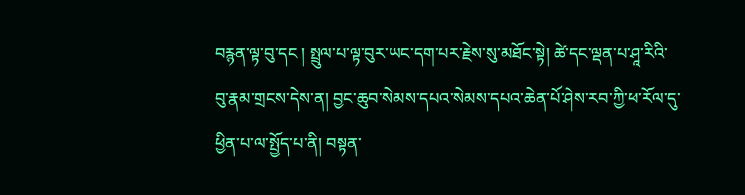བརྙན་ལྟ་བུ་དང ། སྤྲུལ་པ་ལྟ་བུར་ཡང་དག་པར་རྗེས་སུ་མཐོང་སྟེ། ཚེ་དང་ལྡན་པ་ཤཱ་རིའི་བུ་རྣམ་གྲངས་དེས་ན། བྱང་ཆུབ་སེམས་དཔའ་སེམས་དཔའ་ཆེན་པོ་ཤེས་རབ་ཀྱི་ཕ་རོལ་དུ་ཕྱིན་པ་ལ་སྤྱོད་པ་ནི། བསྟན་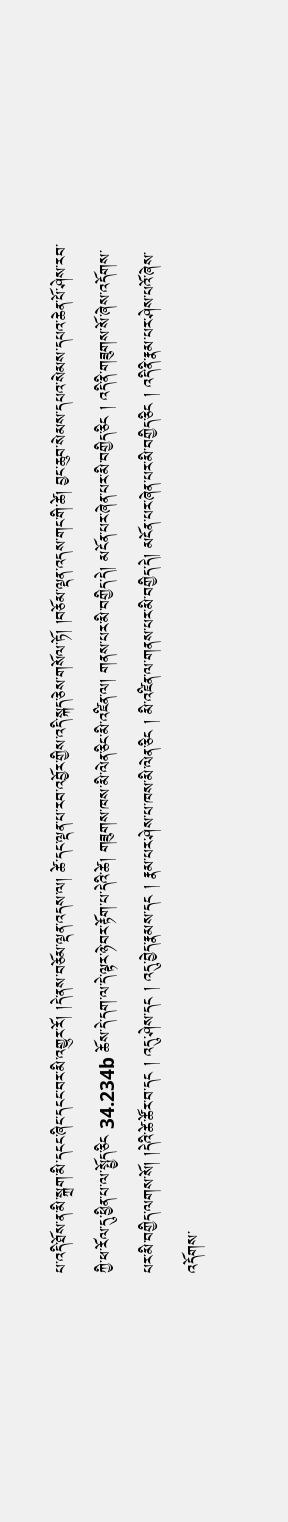པ་འདི་ཐོས་ན་མི་སྐྲག་མི་དངང་ཞིང་དངང་བར་མི་འགྱུར་རོ། །དེ་ནས་བཅོམ་ལྡན་འདས་ལ། ཚེ་དང་ལྡན་པ་རབ་འབྱོར་གྱིས་འདི་སྐད་ཅེས་གསོལ་ཏོ། །བཅོམ་ལྡན་འདས་གང་གི་ཚེ། བྱང་ཆུབ་སེམས་དཔའ་སེམས་དཔའ་ཆེན་པོ་ཤེས་རབ་ཀྱི་ཕ་རོལ་དུ་ཕྱིན་པ་ལ་སྤྱོད་ཅིང 34.234b ཆོས་དེ་དག་ལ་དེ་ལྟར་ཉེ་བར་རྟོག་པ་དེའི་ཚེ། གཟུགས་ཁས་མི་ལེན་ཅིང་མི་འཛིན་ལ། གནས་པར་མི་བགྱིད་དེ། མངོན་པར་ཞེན་པར་མི་བགྱིད་ཅིང ། འདི་ནི་གཟུགས་སོ་ཞེས་འདོགས་པར་མི་བགྱིད་ལགས་སོ། །དེའི་ཚེ་ཚོར་བ་དང ། འདུ་ཤེས་དང ། འདུ་བྱེད་རྣམས་དང ། རྣམ་པར་ཤེས་པ་ཁས་མི་ལེན་ཅིང ། མི་འཛིན་ལ་གནས་པར་མི་བགྱིད་དེ། མངོན་པར་ཞེན་པར་མི་བགྱིད་ཅིང ། འདི་ནི་རྣམ་པར་ཤེས་པའོ་ཞེས་འདོགས་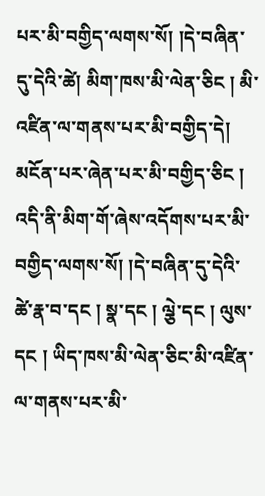པར་མི་བགྱིད་ལགས་སོ། །དེ་བཞིན་དུ་དེའི་ཚེ། མིག་ཁས་མི་ལེན་ཅིང ། མི་འཛིན་ལ་གནས་པར་མི་བགྱིད་དེ། མངོན་པར་ཞེན་པར་མི་བགྱིད་ཅིང ། འདི་ནི་མིག་གོ་ཞེས་འདོགས་པར་མི་བགྱིད་ལགས་སོ། །དེ་བཞིན་དུ་དེའི་ཚེ་རྣ་བ་དང ། སྣ་དང ། ལྕེ་དང ། ལུས་དང ། ཡིད་ཁས་མི་ལེན་ཅིང་མི་འཛིན་ལ་གནས་པར་མི་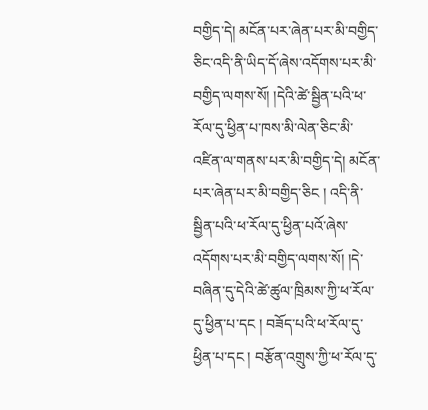བགྱིད་དེ། མངོན་པར་ཞེན་པར་མི་བགྱིད་ཅིང་འདི་ནི་ཡིད་དོ་ཞེས་འདོགས་པར་མི་བགྱིད་ལགས་སོ། །དེའི་ཚེ་སྦྱིན་པའི་ཕ་རོལ་དུ་ཕྱིན་པ་ཁས་མི་ལེན་ཅིང་མི་འཛིན་ལ་གནས་པར་མི་བགྱིད་དེ། མངོན་པར་ཞེན་པར་མི་བགྱིད་ཅིང ། འདི་ནི་སྦྱིན་པའི་ཕ་རོལ་དུ་ཕྱིན་པའོ་ཞེས་འདོགས་པར་མི་བགྱིད་ལགས་སོ། །དེ་བཞིན་དུ་དེའི་ཚེ་ཚུལ་ཁྲིམས་ཀྱི་ཕ་རོལ་དུ་ཕྱིན་པ་དང ། བཟོད་པའི་ཕ་རོལ་དུ་ཕྱིན་པ་དང ། བརྩོན་འགྲུས་ཀྱི་ཕ་རོལ་དུ་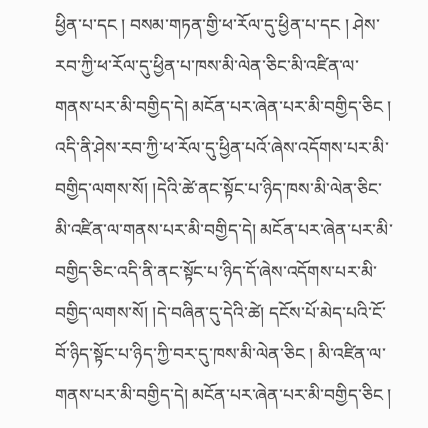ཕྱིན་པ་དང ། བསམ་གཏན་གྱི་ཕ་རོལ་དུ་ཕྱིན་པ་དང ། ཤེས་རབ་ཀྱི་ཕ་རོལ་དུ་ཕྱིན་པ་ཁས་མི་ལེན་ཅིང་མི་འཛིན་ལ་གནས་པར་མི་བགྱིད་དེ། མངོན་པར་ཞེན་པར་མི་བགྱིད་ཅིང ། འདི་ནི་ཤེས་རབ་ཀྱི་ཕ་རོལ་དུ་ཕྱིན་པའོ་ཞེས་འདོགས་པར་མི་བགྱིད་ལགས་སོ། །དེའི་ཚེ་ནང་སྟོང་པ་ཉིད་ཁས་མི་ལེན་ཅིང་མི་འཛིན་ལ་གནས་པར་མི་བགྱིད་དེ། མངོན་པར་ཞེན་པར་མི་བགྱིད་ཅིང་འདི་ནི་ནང་སྟོང་པ་ཉིད་དོ་ཞེས་འདོགས་པར་མི་བགྱིད་ལགས་སོ། །དེ་བཞིན་དུ་དེའི་ཚེ། དངོས་པོ་མེད་པའི་ངོ་བོ་ཉིད་སྟོང་པ་ཉིད་ཀྱི་བར་དུ་ཁས་མི་ལེན་ཅིང ། མི་འཛིན་ལ་གནས་པར་མི་བགྱིད་དེ། མངོན་པར་ཞེན་པར་མི་བགྱིད་ཅིང །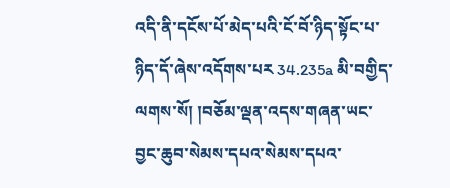འདི་ནི་དངོས་པོ་མེད་པའི་ངོ་བོ་ཉིད་སྟོང་པ་ཉིད་དོ་ཞེས་འདོགས་པར 34.235a མི་བགྱིད་ལགས་སོ། །བཅོམ་ལྡན་འདས་གཞན་ཡང་བྱང་ཆུབ་སེམས་དཔའ་སེམས་དཔའ་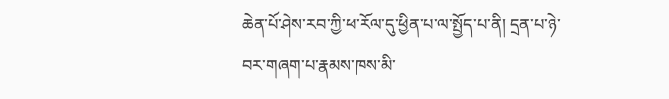ཆེན་པོ་ཤེས་རབ་ཀྱི་ཕ་རོལ་དུ་ཕྱིན་པ་ལ་སྤྱོད་པ་ནི། དྲན་པ་ཉེ་བར་གཞག་པ་རྣམས་ཁས་མི་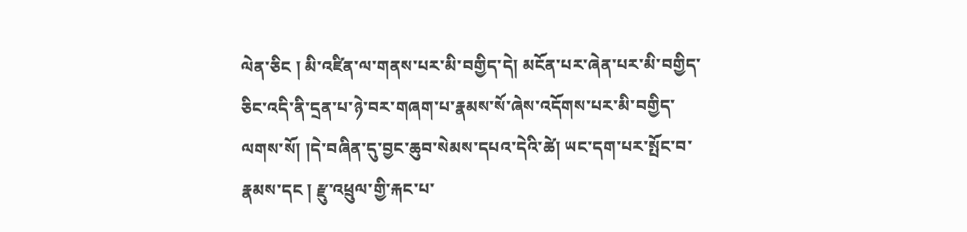ལེན་ཅིང ། མི་འཛིན་ལ་གནས་པར་མི་བགྱིད་དེ། མངོན་པར་ཞེན་པར་མི་བགྱིད་ཅིང་འདི་ནི་དྲན་པ་ཉེ་བར་གཞག་པ་རྣམས་སོ་ཞེས་འདོགས་པར་མི་བགྱིད་ལགས་སོ། །དེ་བཞིན་དུ་བྱང་ཆུབ་སེམས་དཔའ་དེའི་ཚེ། ཡང་དག་པར་སྤོང་བ་རྣམས་དང ། རྫུ་འཕྲུལ་གྱི་རྐང་པ་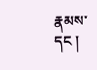རྣམས་དང །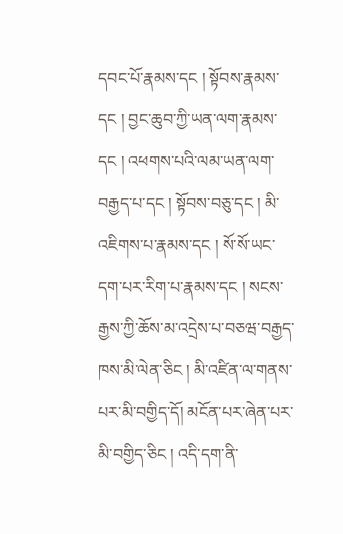དབང་པོ་རྣམས་དང ། སྟོབས་རྣམས་དང ། བྱང་ཆུབ་ཀྱི་ཡན་ལག་རྣམས་དང ། འཕགས་པའི་ལམ་ཡན་ལག་བརྒྱད་པ་དང ། སྟོབས་བཅུ་དང ། མི་འཇིགས་པ་རྣམས་དང ། སོ་སོ་ཡང་དག་པར་རིག་པ་རྣམས་དང ། སངས་རྒྱས་ཀྱི་ཆོས་མ་འདྲེས་པ་བཅཝ་བརྒྱད་ཁས་མི་ལེན་ཅིང ། མི་འཛིན་ལ་གནས་པར་མི་བགྱིད་དོ། མངོན་པར་ཞེན་པར་མི་བགྱིད་ཅིང ། འདི་དག་ནི་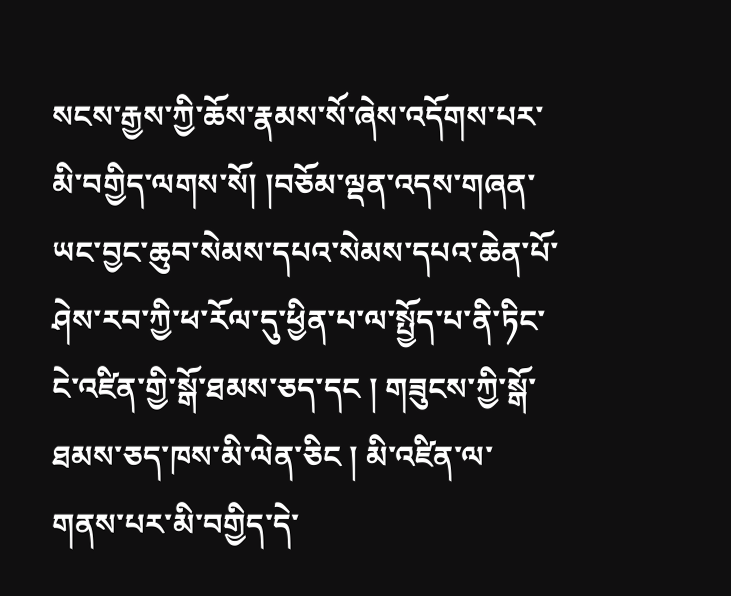སངས་རྒྱས་ཀྱི་ཆོས་རྣམས་སོ་ཞེས་འདོགས་པར་མི་བགྱིད་ལགས་སོ། །བཅོམ་ལྡན་འདས་གཞན་ཡང་བྱང་ཆུབ་སེམས་དཔའ་སེམས་དཔའ་ཆེན་པོ་ཤེས་རབ་ཀྱི་ཕ་རོལ་དུ་ཕྱིན་པ་ལ་སྤྱོད་པ་ནི་ཏིང་ངེ་འཛིན་གྱི་སྒོ་ཐམས་ཅད་དང ། གཟུངས་ཀྱི་སྒོ་ཐམས་ཅད་ཁས་མི་ལེན་ཅིང ། མི་འཛིན་ལ་གནས་པར་མི་བགྱིད་དེ་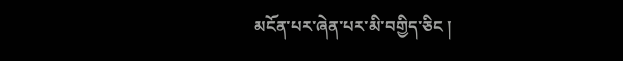མངོན་པར་ཞེན་པར་མི་བགྱིད་ཅིང །